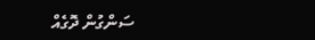ސަންގުން ދޮގެއް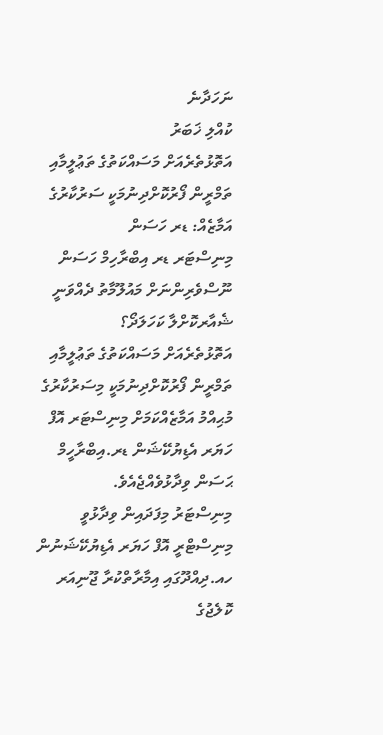ނަހަދާނެ
ކުއްލި ޚަބަރު
އަތޮޅުތެރެއަށް މަސައްކަތުގެ ތަޢުލީމާއި ތަމްރީން ފޯރުކޮށްދިނުމަކީ ސަރުކާރުގެ އަމާޒެއް: ޑރ ހަސަން
މިނިސްޓަރ ޑރ އިބްރާހިމް ހަސަން ނޫސްވެރިންނަށް މައުލޫމާތު ދެއްވަނީ
ޝެއާރކޮށްލާ ކަހަލަދޯ؟
އަތޮޅުތެރެއަށް މަސައްކަތުގެ ތަޢުލީމާއި ތަމްރީން ފޯރުކޮށްދިނުމަކީ މިސަރުކާރުގެ މުޙިއްމު އަމާޒެއްކަމަށް މިނިސްޓަރ އޮފް ހަޔަރ އެޑިޔުކޭޝަން ޑރ.އިބްރާހީމް ޙަސަން ވިދާޅުވެއްޖެއެވެ.
މިނިސްޓަރު މިފަދައިން ވިދާޅުވީ މިނިސްޓްރީ އޮފް ހަޔަރ އެޑިޔުކޭޝަނުން ހއ.ދިއްދޫގައި އިމާރާތްކުރާ ޖޫނިއަރ ކޮލެޖުގެ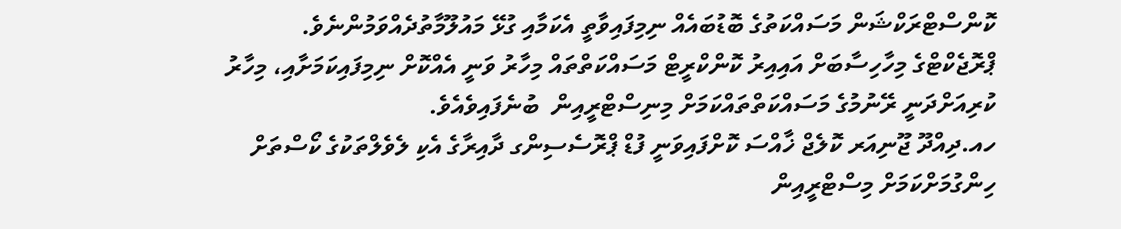ކޮންސްޓްރަކްޝަން މަސައްކަތުގެ ބޮޑުބައެއް ނިމިފައިވާތީ އެކަމާއި ގުޅޭ މައުލޫމާތުދެއްވަމުންނެވެ.
ޕްރޮޖެކްޓްގެ މިހާހިސާބަށް އައިއިރު ކޮންކްރީޓް މަސައްކަތްތައް މިހާރު ވަނީ އެއްކޮށް ނިމިފައިކަމަށާއި، މިހާރު ކުރިއަށްދަނީ ރޭނުމުގެ މަސައްކަތްތައްކަމަށް މިނިސްޓްރީއިން  ބުނެފައިވެއެވެ.
ހއ.ދިއްދޫ ޖޫނިއަރ ކޮލެޖް ޚާއްސަ ކޮށްފައިވަނީ ފުޑް ޕްރޮސެސިންގ ދާއިރާގެ އެކި ލެވެލްތަކުގެ ކޯސްތަށް ހިންގުމަށްކަމަށް މިސްޓްރީއިން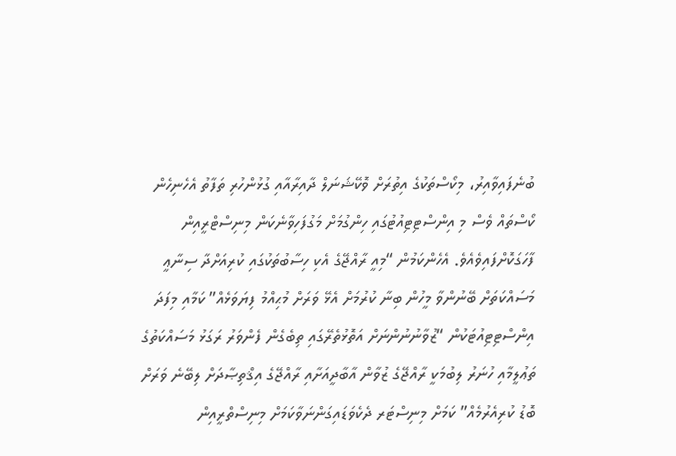ބުނެފައިވާއިރު، މިކޯސްތަކުގެ އިތުރަށް ވޮކޭޝަނަލް ދާއިރާއާއި ގުޅުންހުރި ތަފާތު އެހެނިހެން ކޯސްތައް ވެސް މި އިންސްޓިޓިއުޓުގައި ހިންގުމަށް މަގުފަހިވާނެކަން މިނިސްޓްރީއިން ފާހަގަކޮށްފައިވެއެވެ. އެހެންކަމުން “މިއީ ރާއްޖޭގެ އެކި ހިސާބުތަކުގައި ކުރިއަށްދާ ސިނާޢީ މަސައްކަތަށް ބޭނުންވާ މީހުން ބިނާ ކުރުމަށް އެޅޭ ވަރަށް މުޙިއްމު ފިޔަވަޅެއް” ކަމާއި މިފަދަ އިންސްޓިޓިއުޓަކުން “ޒުވާނުނުންނަށް އަތޮޅުތެރޭގައި ތިބެގެން ފެންވަރު ރަގަޅު މަސައްކަތުގެ ތަޢުލީމާއި ހުނަރު ލިބުމަކީ ރާއްޖޭގެ ޒުވާން އާބާދީއަށާއި ރާއްޖޭގެ އިޤްތިޞާދަށް ލިބޭނެ ވަރަށް ބޮޑު ކުރިއެރުމެއް” ކަމަށް މިނިސްޓަރ ދެކެވަޑައިގަންނަވާކަމަށް މިނިސްތްރީއިން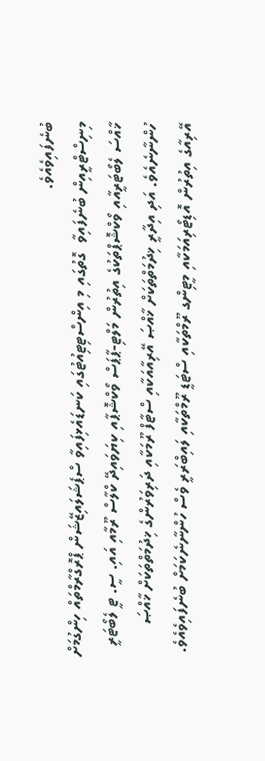ބުނެފައިވެއެވެ.
މިނިސްޓްރީއިން ބުނެފައިވާ  ގޮތުގައި މި އިންސްޓިޓިއުޓުގައި ކަނޑައެޅިފައިވާ ސްޕެޝަލައިޒޭޝަން ޕްރޮގްރާމްތައް ހިންގުމަށް ޚާއްސަ ލެބޯޓަރީއާއި ވޯކްޝޮޕްތަކުގެ އިތުރުން މަލްޓި-ޕާޕަސް ވޯކްޝޮޕާއި ކިޔަވައިދޭ ކްލާސް ރޫމާއި އައި. ސީ. ޓީ ލެބޯޓަރީ ހުންނާނެއެވެ. އަދި އިދާރީ ޚިދުމަތްތަކަށް ޚާއްޞަ އޭރިއާއަކާއި ސްޓާފް ރޫމަކާއި ދަރިވަރުންގެ ޚިދުމަތްތަކަށް ޚާއްޞަ އޭރިއާގެ އިތުރުން އޮޑިޓޯރިއަމަކާއި މީޓިންގ ރޫމްތަކާއި ސްޓަޑީ ރޫމްތަކާއި ލައިބްރަރީ ވެސް ހުންނާނެކަމަށް ބުނެފައިވެއެވެ.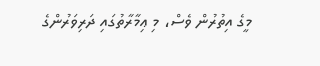މީގެ އިތުރުން ވެސް، މި ޢިމާރާތުގައި ދަރިވަރުންގެ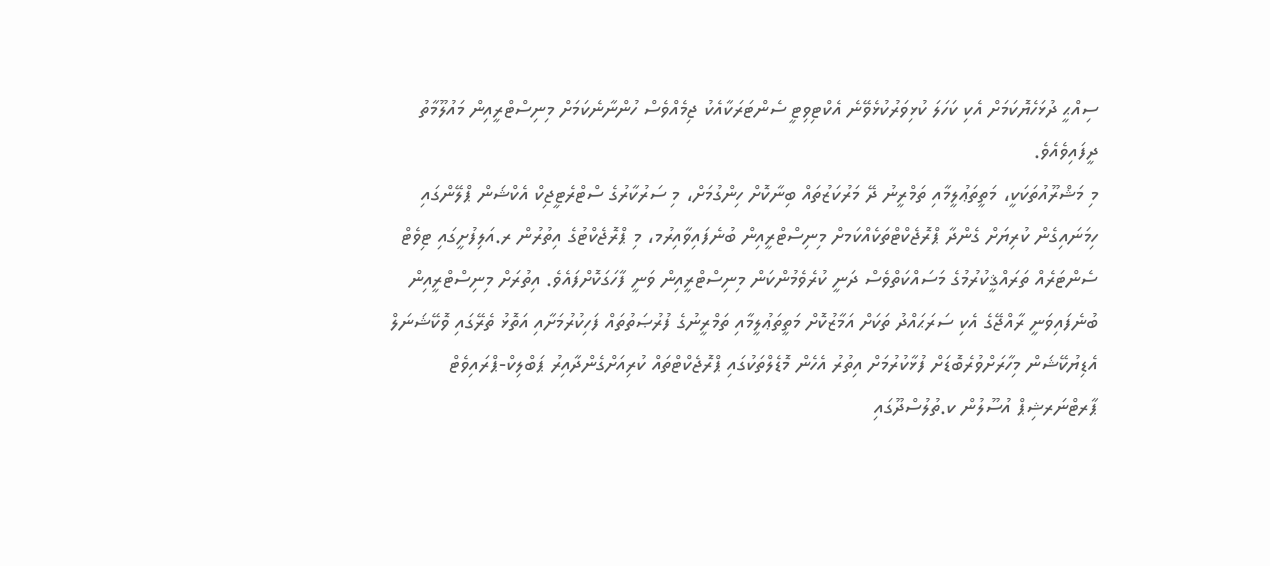ސިއްޙީ ދުޅަހެޔޮކަމަށް އެކި ކަހަލަ ކުޅިވަރުކުޅެވޭނެ އެކްޓިވިޓީ ސެންޓަރަކާއެކު ޖިމެއްވެސް ހުންނާނެކަމަށް މިނިސްޓްރީއިން މައުލޫމާތު ދީފައިވެއެވެ.
މި މަޝްރޫއުތަކަކީ، މަތީތަޢުލީމާއި ތަމްރީނު ދޭ މަރުކަޒުތައް ބިނާކޮށް ހިންގުމަށް، މި ސަރުކާރުގެ ސްޓްރެޓީޖިކް އެކްޝަން ޕްލޭންގައި ހިމަނައިގެން ކުރިޔަށް ގެންދާ ޕްރޮޖެކްޓްތަކެއްކަމށް މިނިސްޓްރީއިން ބުނެފައިވާއިރުމ، މި ޕްރޮޖެކްޓުގެ އިތުރުން ރ.އަލިފުށީގައި ޓިވެޓް ސެންޓަރެއް ތަރައްޤީކުރުމުގެ މަސައްކަތްވެސް ދަނީ ކުރެވެމުންކަން މިނިސްޓްރީއިން ވަނީ ފާހަގަކޮށްފައެވެ. އިތުރަށް މިނިސްޓްރީއިން ބުނެފައިވަނީ ރާއްޖޭގެ އެކި ސަރަޙައްދު ތަކަށް އަމާޒުކޮށް މަތީތަޢުލީމާއި ތަމްރީނުގެ ފުރުޞަތުތައް ފަހިކުރުމަށާއި އަތޮޅު ތެރޭގައި ވޮކޭޝަނަލް އެޑިޔުކޭޝަން މިހާރަށްވުރެބޮޑަށް ފުޅާކުރުމަށް އިތުރު އެހެން މޮޑެލްތަކުގައި ޕްރޮޖެކްޓްތައް ކުރިއަށްގެންދާއިރު ޕަބްލިކް-ޕްރައިވެޓް ޕާރޓްނަރޝިޕް އުސޫލުން ކ.ތުލުސްދޫގައި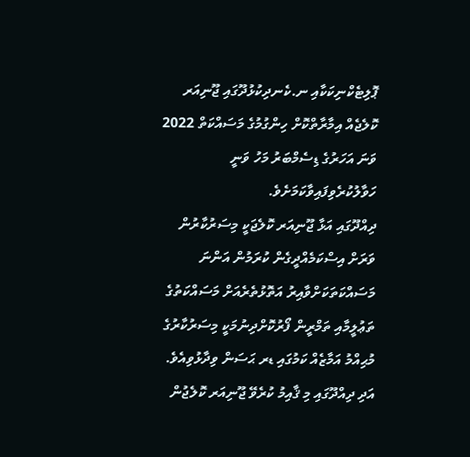ޕޮލިޓެކްނިކަކާއި ނ.ކެނދިކުޅުދޫގައި ޖޫނިއަރ ކޮލެޖެއް އިމާރާތްކޮށް ހިންގުމުގެ މަސައްކަތް 2022 ވަނަ އަހަރުގެ ޑިސެމްބަރު މަހު ވަނީ ހަވާލުކުރެވިފައިވާކަމަށެވެ.
ދިއްދޫގައި އަޅާ ޖޫނިއަރ ކޮލެޖަކީ މިސަރުކާރުން ވަރަށް އިސްކަމެއްދީގެން ކުރަމުން އަންނަ މަސައްކަތަކަށްވާއިރު އަތޮޅުތެރެއަށް މަސައްކަތުގެ ތަޢުލީމާއި ތަމްރީން ފޯރުކޮށްދިނުމަކީ މިސަރުކާރުގެ މުޙިއްމު އަމާޒެއް ކަމުގައި ޑރ ޙަސަން ވިދާޅުވިއެވެ. އަދި ދިއްދޫގައި މި ޤާއިމު ކުރެވޭ ޖޫނިއަރ ކޮލެޖުން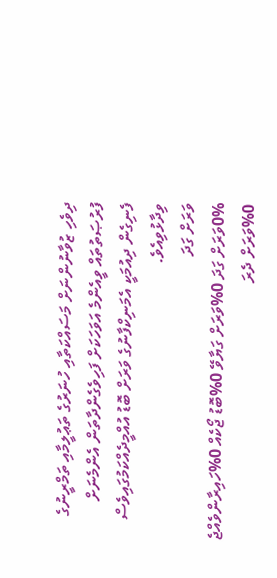ދިވެހި ޒުވާނުންނަށް މަސައްކަތާއި ހުނަރުގެ ތަޢުލީމާއި ތަމްރީނުގެ ފުރުޞަތުތައް ވީއެންމެ އަވަހަކަށް ފަހިވެގެންދާތަން އެންމެނަށް ފެނިގެން ދިއުމަކީ އެމަނިކްފާނުގެ ވަރަށް ބޮޑު އުއްމީދެއްކަމުގައިވެސް ވިދާޅުވިއެވެ.
ވަރަށް ގަދަ
0%ވަރަށް ގަދަ 0%ވަރަށް ގަޔާވޭ 0%ބޮޑު ޖޯކެއް 0%ހައިރާންވެއްޖެ 0%ވަރަށް ދެރަ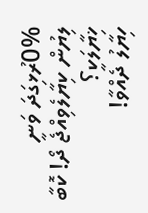0%ރުޅިގަދަ ވަނީ
ލިޔުން ކިޔާލެވިއްޖެ ދޯ! ކޮބާ ޚިޔާލަކީ؟
ހިޔާލު ދެއްވާ!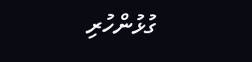ގުޅުންހުރި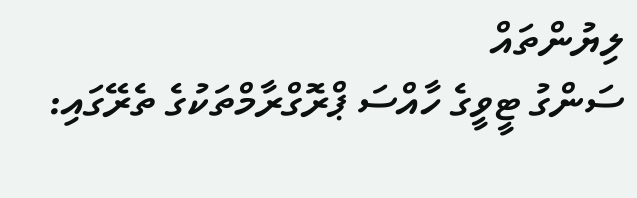ލިޔުންތައް
ސަންގު ޓީވީގެ ހާއްސަ ޕްރޮގްރާމްތަކުގެ ތެރޭގައި: